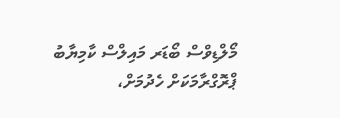މޯލްޑިވްސް ބޯޑަރ މައިލްސް ކާމިޔާބު ޕްރޮގްރާމަކަށް ހެދުމަށް،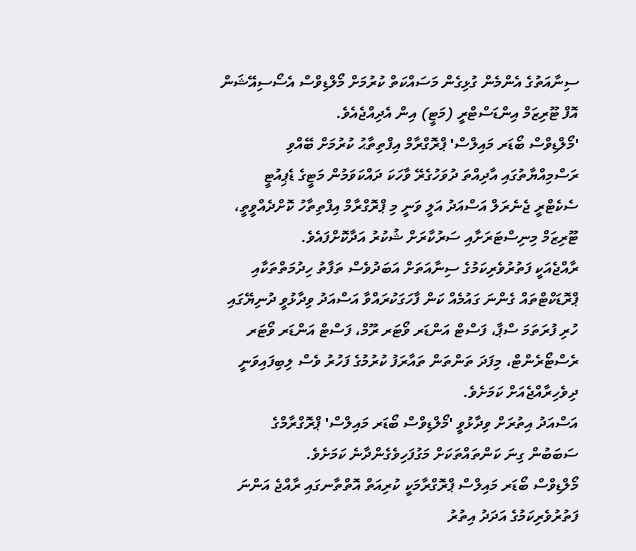ސިނާއަތުގެ އެންމެން ގުޅިގެން މަސައްކަތް ކުރުމަށް މޯލްޑިވްސް އެސޯސިއޭޝަން އޮފް ޓޫރިޒަމް އިންޑަސްޓްރީ (މަޓީ) އިން އެދިއްޖެއެވެ.
'މޯލްޑިވްސް ބޯޑަރ މައިލްސް' ޕްރޮގްރާމް އިފްތިތާޙު ކުރުމަށް ބޭއްވި ރަސްމިއްޔާތުގައި އާދިއްތަ ދުވަހުގެރޭ ވާހަކަ ދައްކަވަމުން މަޓީގެ ޑެޕިއުޓީ ސެކެޓްރީ ޖެނެރަލް އަސްއަދު އަލީ ވަނީ މި ޕްރޮގްރާމް އިފްތިތާހު ކޮށްދެއްވީތީ، ޓޫރިޒަމް މިނިސްޓަރަށާއި ސަރުކާރަށް ޝުކުރު އަދާކޮށްފައެވެ.
ރާއްޖެއަކީ ފަތުރުވެރިކަމުގެ ސިނާއަތަށް އަބަދުވެސް ތަފާތު ހިދުމަތްތަކާއި ޕްރޮޑަކްޓްތައް ގެންނަ ގައުމެއް ކަން ފާހަގަކުރައްވާ އަސްއަދު ވިދާޅުވީ ދުނިޔޭގައި ހުރި ފުރަތަމަ ސްޕާ، ފަސްޓް އަންޑަރ ވޯޓަރ ރޫމް، ފަސްޓް އަންޑަރ ވޯޓަރ ރެސްޓޯރެންޓް، މިފަދަ ތަންތަން ތައާރަފު ކުރުމުގެ ފަހުރު ވެސް ލިބިފައިވަނީ ދިވެހިރާއްޖެއަށް ކަމަށެވެ.
އަސްއަދު އިތުރަށް ވިދާޅުވީ 'މޯލްޑިވްސް ބޯޑަރ މައިލްސް' ޕްރޮގްރާމްގެ ސަބަބުން ގިނަ ކަންތައްތަކަށް މަގުފަހިވެގެންދާނެ ކަމަށެވެ.
މޯލްޑިވްސް ބޯޑަރ މައިލްސް ޕްރޮގްރާމަކީ ކުރިއަތް އޮތްތާނގައި ރާއްޖެ އަންނަ ފަތުރުވެރިކަމުގެ އަދަދު އިތުރު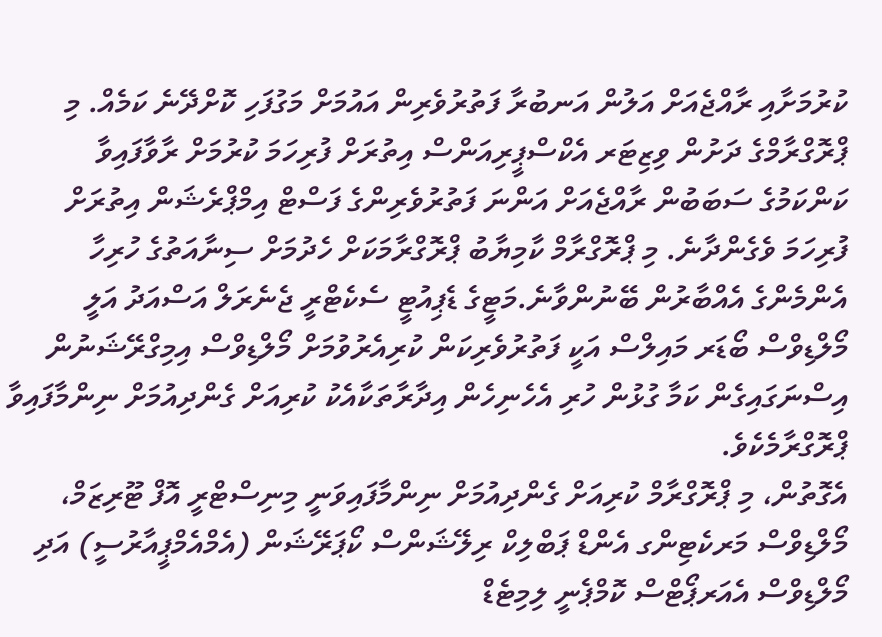ކުރުމަށާއި ރާއްޖެއަށް އަލުން އަނބުރާ ފަތުރުވެރިން އައުމަށް މަގުފަހި ކޮށްދޭނެ ކަމެއް. މި ޕްރޮގްރާމްގެ ދަށުން ވިޒިޓަރ އެކްސްޕީރިއަންސް އިތުރަށް ފުރިހަމަ ކުރުމަށް ރާވާފައިވާ ކަންކަމުގެ ސަބަބުން ރާއްޖެއަށް އަންނަ ފަތުރުވެރިންގެ ފަސްޓް އިމްޕްރެޝަން އިތުރަށް ފުރިހަމަ ވެގެންދާނެ. މި ޕްރޮގްރާމް ކާމިޔާބު ޕްރޮގްރާމަކަށް ހެދުމަށް ސިނާއަތުގެ ހުރިހާ އެންމެންގެ އެއްބާރުން ބޭނުންވާނެ.މަޓީގެ ޑެޕިއުޓީ ސެކެޓްރީ ޖެނެރަލް އަސްއަދު އަލީ
މޯލްޑިވްސް ބޯޑަރ މައިލްސް އަކީ ފަތުރުވެރިކަން ކުރިއެރުވުމަށް މޯލްޑިވްސް އިމިގްރޭޝަނުން އިސްނަގައިގެން ކަމާ ގުޅުން ހުރި އެހެނިހެން އިދާރާތަކާއެކު ކުރިއަށް ގެންދިއުމަށް ނިންމާފައިވާ ޕްރޮގްރާމެކެވެ.
އެގޮތުން، މި ޕްރޮގްރާމް ކުރިއަށް ގެންދިއުމަށް ނިންމާފައިވަނީ މިނިސްޓްރީ އޮފް ޓޫރިޒަމް، މޯލްޑިވްސް މަރކެޓިންގ އެންޑް ޕަބްލިކް ރިލޭޝަންސް ކޯޕަރޭޝަން (އެމްއެމްޕީއާރުސީ) އަދި މޯލްޑިވްސް އެއަރޕޯޓްސް ކޮމްޕެނީ ލިމިޓެޑް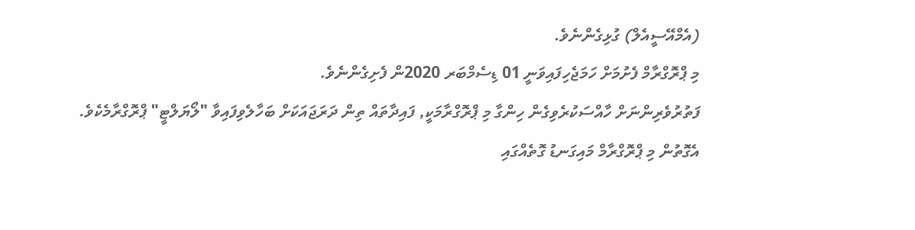(އެމްއޭސީއެލް) ގުޅިގެންނެވެ.
މި ޕްރޮގްރާމް ފެށުމަށް ހަމަޖެހިފައިވަނީ 01 ޑިސެމްބަރ 2020ން ފެށިގެންނެވެ.
ފަތުރުވެރިންނަށް ހާއްސަކުރެވިގެން ހިންގާ މި ޕްރޮގްރާމަކީ, ފައިދާތައް ތިން ދަރަޖައަކަށް ބަހާލެވިފައިވާ "ލޯޔަލްޓީ" ޕްރޮގްރާމެކެވެ.
އެގޮތުން މި ޕްރޮގްރާމް މައިގަނޑު ގޮތެއްގައި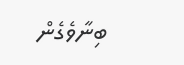ބިނާވެގެން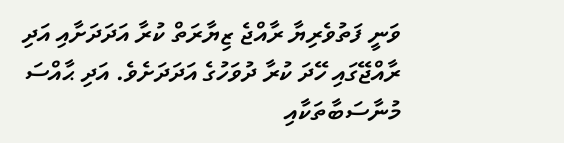ވަނީ ފަތުވެރިޔާ ރާއްޖެ ޒިޔާރަތް ކުރާ އަދަދަށާއި އަދި ރާއްޖޭގައި ހޭދަ ކުރާ ދުވަހުގެ އަދަދަށެވެ. އަދި ޙާއްސަ މުނާސަބާތަކާއި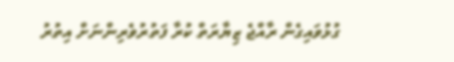ގުޅުވައިގެން ރާއްޖެ ޒިޔާރަތް ކުރާ ފަތުރުވެރިންނަށް އިތުރު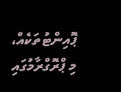ޕޮއިންޓުތަކެއް، މި ޕްރޮގްރާމުގައި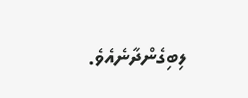ލިބިގެންދާނެއެވެ.